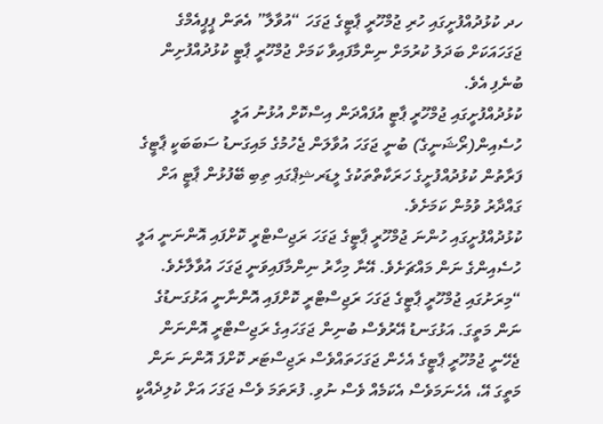ހދ ކުޅުދުއްފުށީގައި ހުރި ޖުމްހޫރީ ޕާޓީގެ ޖަގަހަ “އުވާލާ” އެތަން ޕީޕީއެމްގެ ޖަގަހައަކަށް ބަދަލު ކުރުމަށް ނިންމާފައިވާ ކަމަށް ޖުމްހޫރީ ޕާޓީ ކުޅުދުއްފުށިން ބުނެފި އެވެ.
ކުޅުދުއްފުށީގައި ޖުމްހޫރީ ޕާޓީ އުފައްދަން އިސްކޮށް އުޅުނު އަލީ ހުސެއިން(ރޯޝަނީގެ) ބުނީ ޖަގަހަ އުވާލަން ޖެހުމުގެ މައިގަނޑު ސަބަބަކީ ޕާޓީގެ ފަރާތުން ކުޅުދުއްފުށީގެ ހަރަކާތްތަކުގެ ލީޑަރޝިޕްގައި ތިބި ބޭފުޅުން ޕާޓީ އަށް ގައްދާރު ވުމުން ކަމަށެވެ.
ކުޅުދުއްފުށީގައި ހުންނަ ޖުމްހޫރީ ޕާޓީގެ ޖަގަހަ ރަޖިސްޓްރީ ކޮށްފައި އޮންނަނީ އަލީ ހުސެއިންގެ ނަން މައްޗަށެވެ. އޭނާ މިހާރު ނިންމާފައިވަނީ ޖަގަހަ އުވާލާށެވެ.
“މިރަށުގައި ޖުމްހޫރީ ޕާޓީގެ ޖަގަހަ ރަޖިސްޓްރީ ކޮށްފައި އޮންނާނީ އަޅުގަނޑުގެ ނަން މަތީގަ. އަޅުގަނޑު އޭރުވެސް ބުނިން ޖަގަހައިގެ ރަޖިސްޓްރީ އޮންނަން ޖެހޭނީ ޖުމުހޫރީ ޕާޓީގެ އެހެން ޖަގަހަތައްވެސް ރަޖިސްޓަރ ކޮށްފަ އޮންނަ ނަން މަތީގަ އޭ، އެހެނަމަވެސް އެކަމެއް ވެސް ނުވި. ފުރަތަމަ ވެސް ޖަގަހަ އަށް ކުލިދެއްކީ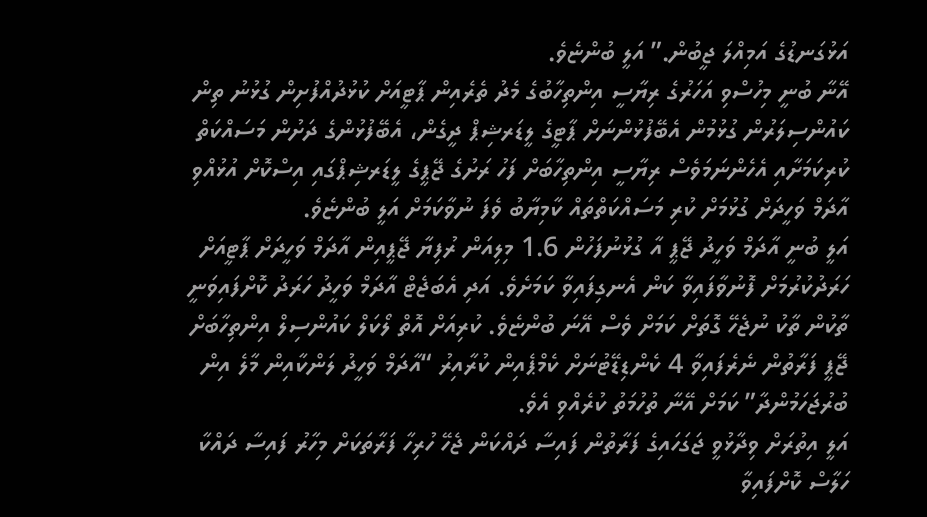އަޅުގަނޑުގެ އަމިއްލަ ޖީބުން.” އަލީ ބުންޏެވެ.
އޭނާ ބުނީ މިހުސްވި އަހަރުގެ ރިޔާސީ އިންތިހާބުގެ މެދު ތެރެއިން ޕާޓީއަށް ކުޅުދުއްފުށިން ގުޅުނު ތިން ކައުންސިލަރުން ގުޅުމުން އެބޭފުޅުންނަށް ޕާޓީގެ ލީޑަރޝިޕް ދީގެން، އެބޭފުޅުންގެ ދަށުން މަސައްކަތް ކުރިކަމަށާއި އެހެންނަމަވެސް ރިޔާސީ އިންތިހާބަށް ފަހު ރަށުގެ ޖޭޕީގެ ލީޑަރޝިޕްގައި އިސްކޮށް އުޅުއްވި އާދަމް ވަހީދަށް ގުޅުމަށް ކުރި މަސައްކަތްތައް ކާމިޔާބު ވެފަ ނުވާކަމަށް އަލީ ބުންޏެވެ.
އަލީ ބުނީ އާދަމް ވަހީދު ޖޭޕީ އާ ގުޅުނުފަހުން 1.6 މިލިއަން ރުފިޔާ ޖޭޕީއިން އާދަމް ވަހީދަށް ޕާޓީއަށް ހަރަދުކުރުމަށް ފޮނުވާފައިވާ ކަން އެނގިފައިވާ ކަމަށެވެ. އަދި އެބަޖެޓް އާދަމް ވަހީދު ހަރަދު ކޮށްފައިވަނީ ތާކުން ތާކު ނުޖެހޭ ގޮތަށް ކަމަށް ވެސް އޭނަ ބުންޏެވެ. ކުރިއަށް އޮތް ލޯކަލް ކައުންސިލް އިންތިހާބަށް ޖޭޕީ ފަރާތުން ނެރެފައިވާ 4 ކެންޑިޑޭޓުނަށް ކެމްޕެއިން ކުރާއިރު “އާދަމް ވަހީދު ލަންކާއިން މާލެ އިން ބުރުޖަހަމުންދާ” ކަމަށް އޭނާ ތުހުމަތު ކުރެއްވި އެވެ.
އަލީ އިތުރަށް ވިދާޅުވީ ޖަގަހައިގެ ފަރާތުން ފައިސާ ދައްކަން ޖެހޭ ހުރިހާ ފަރާތަކަށް މިހާރު ފައިސާ ދައްކާ ހަލާސް ކޮށްފައިވާ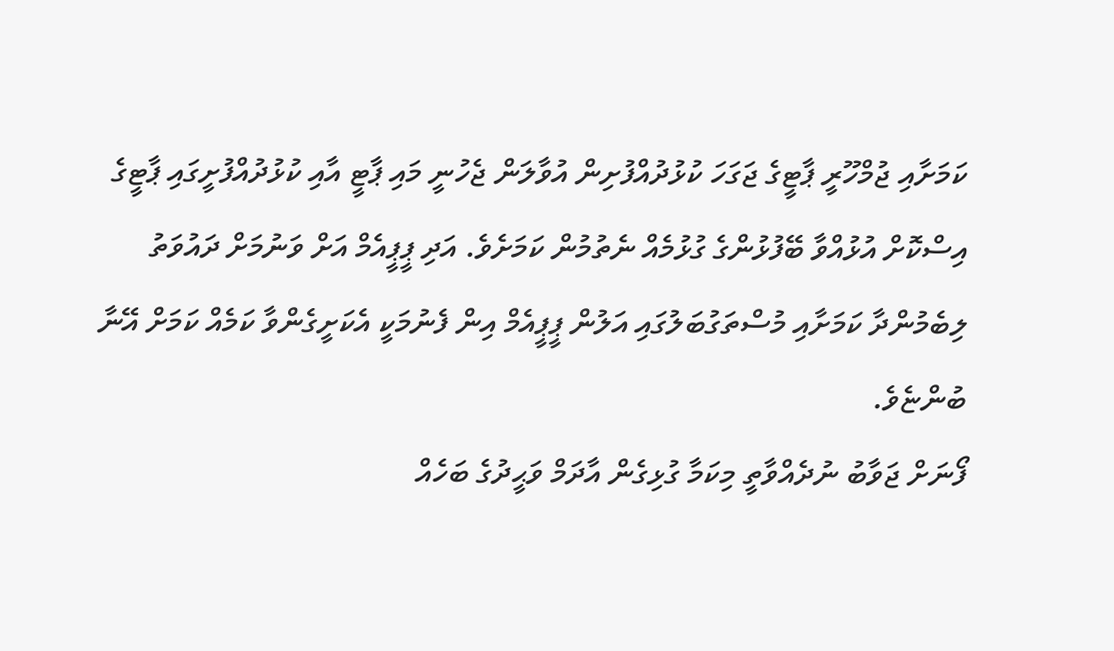ކަމަށާއި ޖުމްހޫރީ ޕާޓީގެ ޖަގަހަ ކުޅުދުއްފުށިން އުވާލަން ޖެހުނީ މައި ޕާޓީ އާއި ކުޅުދުއްފުށީގައި ޕާޓީގެ އިސްކޮށް އުޅުއްވާ ބޭފުޅުންގެ ގުޅުމެއް ނެތުމުން ކަމަށެވެ. އަދި ޕީޕީއެމް އަށް ވަނުމަށް ދައުވަތު ލިބެމުންދާ ކަމަށާއި މުސްތަގުބަލުގައި އަލުން ޕީޕީއެމް އިން ފެނުމަކީ އެކަށީގެންވާ ކަމެއް ކަމަށް އޭނާ ބުންޏެވެ.
ފޯނަށް ޖަވާބު ނުދެއްވާތީ މިކަމާ ގުޅިގެން އާދަމް ވަޙީދުގެ ބަހެއް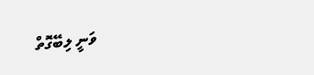ވަނީ ލިބޭގޮތް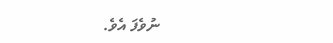ނުވެފަ އެވެ.